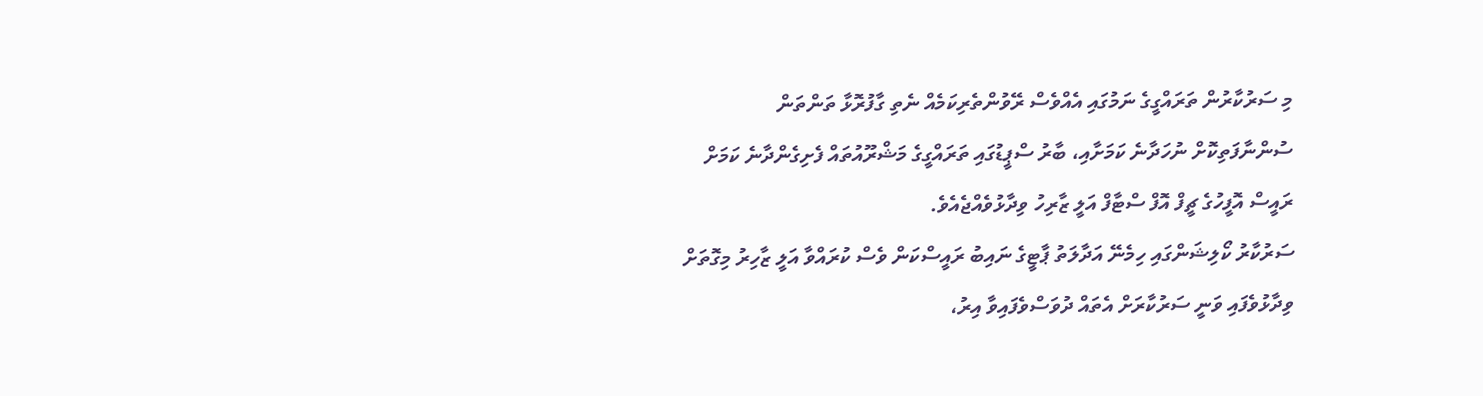މި ސަރުކާރުން ތަރައްގީގެ ނަމުގައި އެއްވެސް ރޭވުންތެރިކަމެއް ނެތި ގާފުރޮޅާ ތަންތަން ސުންނާފަތިކޮށް ނުހަދާނެ ކަމަށާއި، ބާރު ސްޕީޑުގައި ތަރައްގީގެ މަޝްރޫއުތައް ފެށިގެންދާނެ ކަމަށް ރައީސް އޮފީހުގެ ޗީފް އޮފް ސްޓާފް އަލީ ޒާރިހު ވިދާޅުވެއްޖެއެވެ.
ސަރުކާރު ކޯލިޝަންގައި ހިމެނޭ އަދާލަތު ޕާޓީގެ ނައިބު ރައީސްކަން ވެސް ކުރައްވާ އަލީ ޒާހިރު މިގޮތަށް ވިދާޅުވެފައި ވަނީ ސަރުކާރަށް އެތައް ދުވަސްވެފައިވާ އިރު،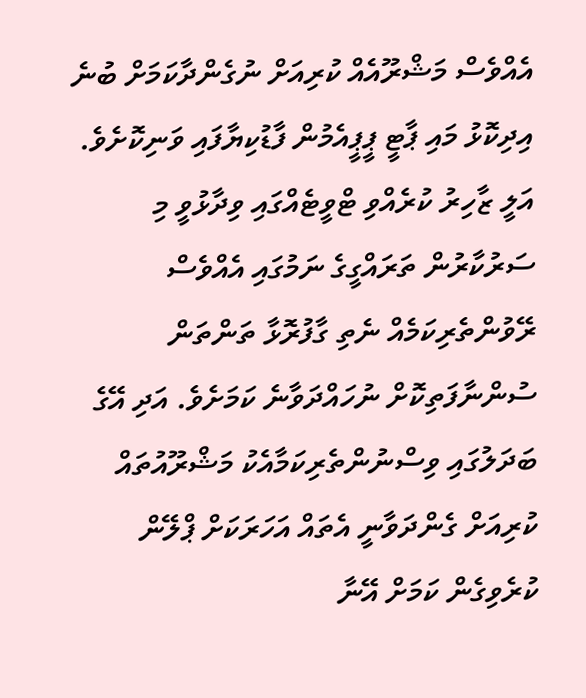އެއްވެސް މަޝްރޫއެއް ކުރިއަށް ނުގެންދާކަމަށް ބުނެ އިދިކޮޅު މައި ޕާޓީ ޕީޕީއެމުން ފާޑުކިޔާފައި ވަނިކޮށެވެ.
އަލީ ޒާހިރު ކުރެއްވި ޓްވީޓެއްގައި ވިދާޅުވީ މި ސަރުކާރުން ތަރައްގީގެ ނަމުގައި އެއްވެސް ރޭވުންތެރިކަމެއް ނެތި ގާފުރޮޅާ ތަންތަން ސުންނާފަތިކޮށް ނުހައްދަވާނެ ކަމަށެވެ. އަދި އޭގެ ބަދަލުގައި ވިސްނުންތެރިކަމާއެކު މަޝްރޫއުތައް ކުރިއަށް ގެންދަވާނީ އެތައް އަހަރަކަށް ޕްލޭން ކުރެވިގެން ކަމަށް އޭނާ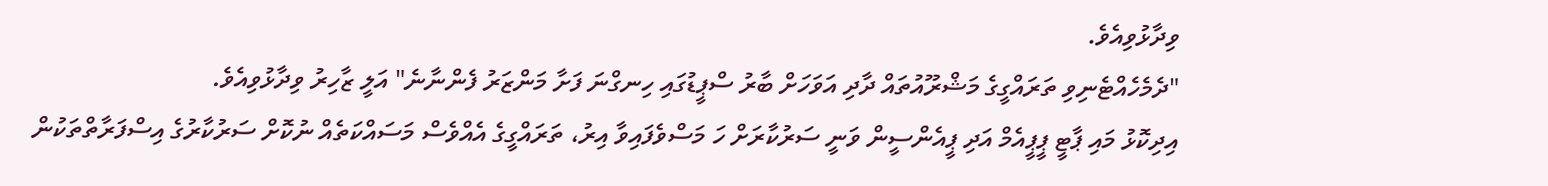ވިދާޅުވިއެވެ.
"ދެމެހެއްޓެނިވި ތަރައްގީގެ މަޝްރޫއުތައް ދާދި އަވަހަށް ބާރު ސްޕީޑުގައި ހިނގްނަ ފަށާ މަންޒަރު ފެންނާނެ" އަލީ ޒާހިރު ވިދާޅުވިއެވެ.
އިދިކޮޅު މައި ޕާޓީ ޕީޕީއެމް އަދި ޕީއެންސީން ވަނީ ސަރުކާރަށް ހަ މަސްވެފައިވާ އިރު، ތަރައްގީގެ އެއްވެސް މަސައްކަތެއް ނުކޮށް ސަރުކާރުގެ އިސްފަރާތްތަކުން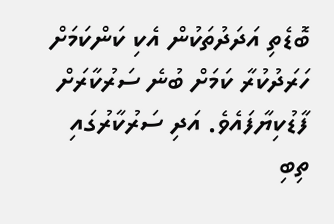ބޮޑެތި އަދަދުތަކުން އެކި ކަންކަމަށް ހަރަދުކުރާ ކަމަށް ބުނެ ސަރުކާރަށް ފާޑުކިޔާފައެވެ. އަދި ސަރުކާރުގައި ތިބި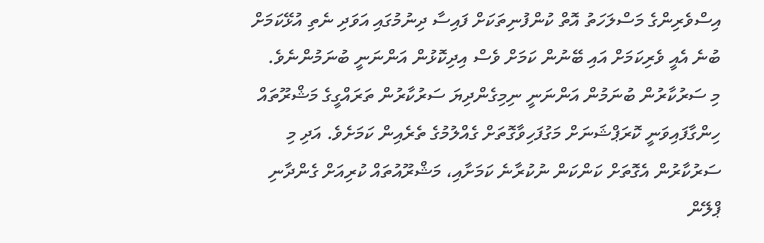އިސްވެރިންގެ މަސްލަހަތު އޮތް ކުންފުނިތަކަށް ފައިސާ ދިނުމުގައި އަވަދި ނެތި އުޅޭކަމަށް ބުނެ އެއީ ވެރިކަމަށް އައި ބޭނުން ކަމަށް ވެސް އިދިކޮޅުން އަންނަނީ ބުނަމުންނެވެ.
މި ސަރުކާރުން ބުނަމުން އަންނަނީ ނިމިގެންދިޔަ ސަރުކާރުން ތަރައްގީގެ މަޝްރޫތައް ހިންގާފައިވަނީ ކޮރަޕްޝަނަށް މަގުފަހިވާގޮތަށް ގެއްލުމުގެ ތެރެއިން ކަމަށެވެ. އަދި މި ސަރުކާރުން އެގޮތަށް ކަންކަން ނުކުރާނެ ކަމަށާއި، މަޝްރޫއުތައް ކުރިއަށް ގެންދާނި ޕްލޭން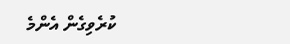ކުރެވިގެން އެންމެ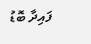ފައިދާ ބޮޑު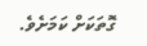ގޮތަކަށް ކަމަށެވެ.